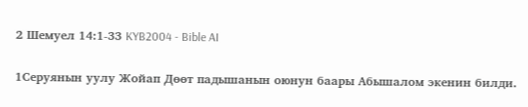2 Шемуел 14:1-33 KYB2004 - Bible AI

1Серуянын уулу Жойап Дөөт падышанын оюнун баары Абышалом экенин билди.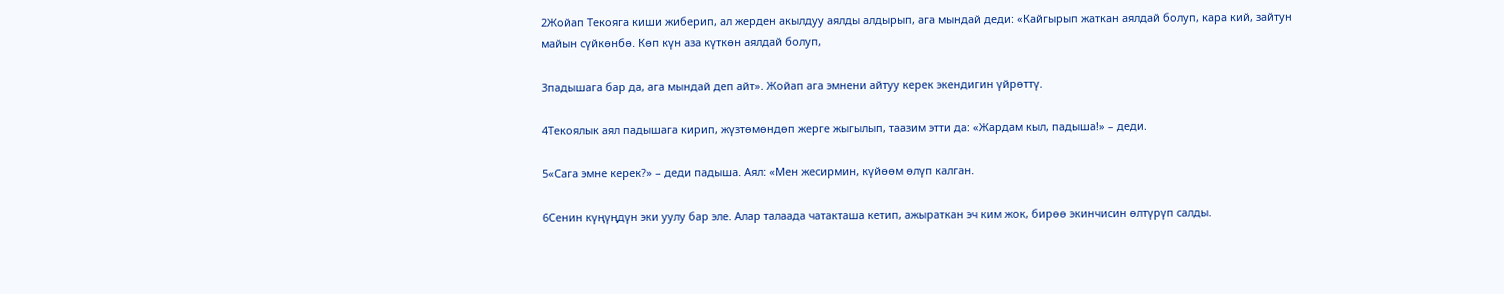2Жойап Текояга киши жиберип, ал жерден акылдуу аялды алдырып, ага мындай деди: «Кайгырып жаткан аялдай болуп, кара кий, зайтун майын сүйкөнбө. Көп күн аза күткөн аялдай болуп,

3падышага бар да, ага мындай деп айт». Жойап ага эмнени айтуу керек экендигин үйрөттү.

4Текоялык аял падышага кирип, жүзтөмөндөп жерге жыгылып, таазим этти да: «Жардам кыл, падыша!» – деди.

5«Сага эмне керек?» – деди падыша. Аял: «Мен жесирмин, күйөөм өлүп калган.

6Сенин күңүңдүн эки уулу бар эле. Алар талаада чатакташа кетип, ажыраткан эч ким жок, бирөө экинчисин өлтүрүп салды.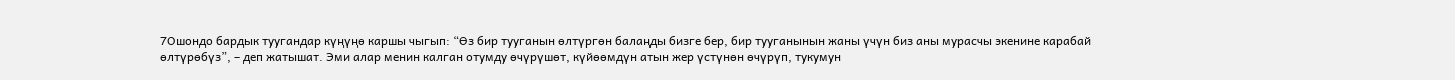7Ошондо бардык туугандар күңүңө каршы чыгып: “Өз бир тууганын өлтүргөн балаңды бизге бер, бир тууганынын жаны үчүн биз аны мурасчы экенине карабай өлтүрөбүз”, – деп жатышат. Эми алар менин калган отумду өчүрүшөт, күйөөмдүн атын жер үстүнөн өчүрүп, тукумун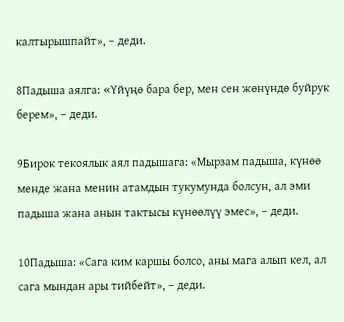калтырышпайт», – деди.

8Падыша аялга: «Yйүңө бара бер, мен сен жөнүндө буйрук берем», – деди.

9Бирок текоялык аял падышага: «Мырзам падыша, күнөө менде жана менин атамдын тукумунда болсун, ал эми падыша жана анын тактысы күнөөлүү эмес», – деди.

10Падыша: «Сага ким каршы болсо, аны мага алып кел, ал сага мындан ары тийбейт», – деди.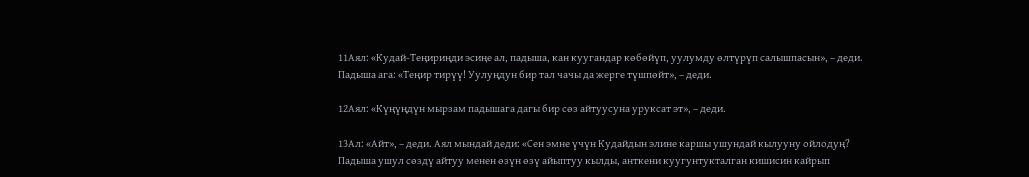11Аял: «Кудай-Теңириңди эсиңе ал, падыша, кан куугандар көбөйүп, уулумду өлтүрүп салышпасын», – деди. Падыша ага: «Теңир тирүү! Уулуңдун бир тал чачы да жерге түшпөйт», – деди.

12Аял: «Күңүңдүн мырзам падышага дагы бир сөз айтуусуна уруксат эт», – деди.

13Ал: «Айт», – деди. Аял мындай деди: «Сен эмне үчүн Кудайдын элине каршы ушундай кылууну ойлодуң? Падыша ушул сөздү айтуу менен өзүн өзү айыптуу кылды, анткени куугунтукталган кишисин кайрып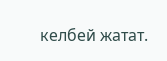келбей жатат.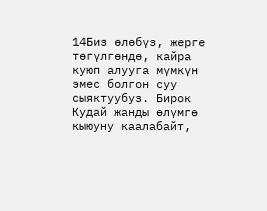14Биз өлөбүз, жерге төгүлгөндө, кайра куюп алууга мүмкүн эмес болгон суу сыяктуубуз. Бирок Кудай жанды өлүмгө кыюуну каалабайт,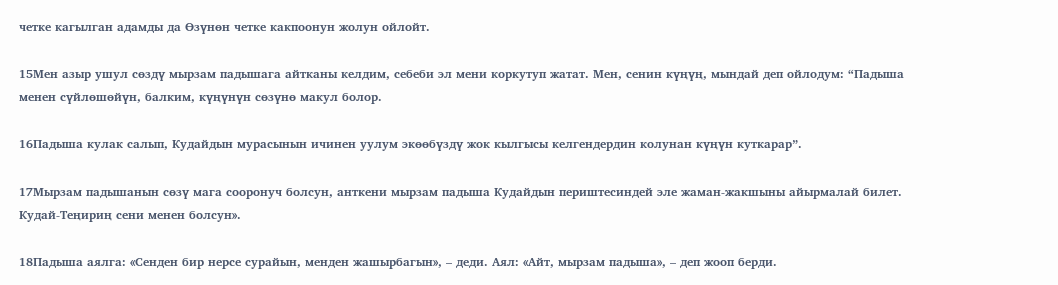четке кагылган адамды да Өзүнөн четке какпоонун жолун ойлойт.

15Мен азыр ушул сөздү мырзам падышага айтканы келдим, себеби эл мени коркутуп жатат. Мен, сенин күңүң, мындай деп ойлодум: “Падыша менен сүйлөшөйүн, балким, күңүнүн сөзүнө макул болор.

16Падыша кулак салып, Кудайдын мурасынын ичинен уулум экөөбүздү жок кылгысы келгендердин колунан күңүн куткарар”.

17Мырзам падышанын сөзү мага сооронуч болсун, анткени мырзам падыша Кудайдын периштесиндей эле жаман-жакшыны айырмалай билет. Кудай-Теңириң сени менен болсун».

18Падыша аялга: «Сенден бир нерсе сурайын, менден жашырбагын», – деди. Аял: «Айт, мырзам падыша», – деп жооп берди.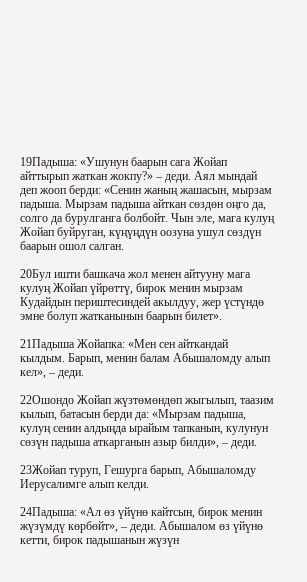19Падыша: «Ушунун баарын сага Жойап айттырып жаткан жокпу?» – деди. Аял мындай деп жооп берди: «Сенин жаның жашасын, мырзам падыша. Мырзам падыша айткан сөздөн оңго да, солго да бурулганга болбойт. Чын эле, мага кулуң Жойап буйруган, күңүңдүн оозуна ушул сөздүн баарын ошол салган.

20Бул ишти башкача жол менен айтууну мага кулуң Жойап үйрөттү, бирок менин мырзам Кудайдын периштесиндей акылдуу, жер үстүндө эмне болуп жатканынын баарын билет».

21Падыша Жойапка: «Мен сен айткандай кылдым. Барып, менин балам Абышаломду алып кел», – деди.

22Ошондо Жойап жүзтөмөндөп жыгылып, таазим кылып, батасын берди да: «Мырзам падыша, кулуң сенин алдыңда ырайым тапканын, кулунун сөзүн падыша аткарганын азыр билди», – деди.

23Жойап туруп, Гешурга барып, Абышаломду Иерусалимге алып келди.

24Падыша: «Ал өз үйүнө кайтсын, бирок менин жүзүмдү көрбөйт», – деди. Абышалом өз үйүнө кетти, бирок падышанын жүзүн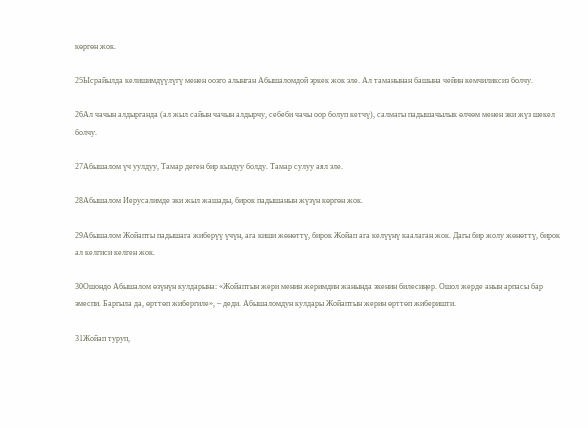көргөн жок.

25Ысрайылда келишимдүүлүгү менен оозго алынган Абышаломдой эркек жок эле. Ал таманынан башына чейин кемчиликсиз болчу.

26Ал чачын алдырганда (ал жыл сайын чачын алдырчу, себеби чачы оор болуп кетчү), салмагы падышачылык өлчөм менен эки жүз шекел болчу.

27Абышалом үч уулдуу, Тамар деген бир кыздуу болду. Тамар сулуу аял эле.

28Абышалом Иерусалимде эки жыл жашады, бирок падышанын жүзүн көргөн жок.

29Абышалом Жойапты падышага жиберүү үчүн, ага киши жөнөттү, бирок Жойап ага келүүнү каалаган жок. Дагы бир жолу жөнөттү, бирок ал келгиси келген жок.

30Ошондо Абышалом өзүнүн кулдарына: «Жойаптын жери менин жеримдин жанында экенин билесиңер. Ошол жерде анын арпасы бар эмеспи. Баргыла да, өрттөп жибергиле», – деди. Абышаломдун кулдары Жойаптын жерин өрттөп жиберишти.

31Жойап туруп,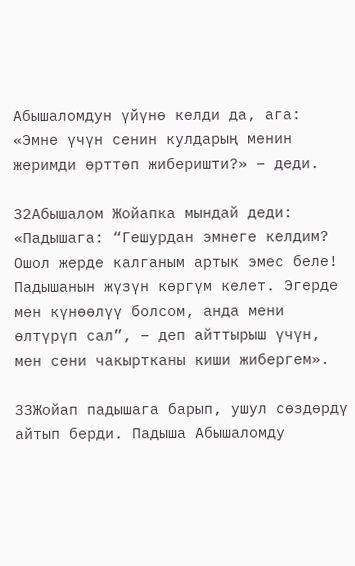Абышаломдун үйүнө келди да, ага: «Эмне үчүн сенин кулдарың менин жеримди өрттөп жиберишти?» – деди.

32Абышалом Жойапка мындай деди: «Падышага: “Гешурдан эмнеге келдим? Ошол жерде калганым артык эмес беле! Падышанын жүзүн көргүм келет. Эгерде мен күнөөлүү болсом, анда мени өлтүрүп сал”, – деп айттырыш үчүн, мен сени чакыртканы киши жибергем».

33Жойап падышага барып, ушул сөздөрдү айтып берди. Падыша Абышаломду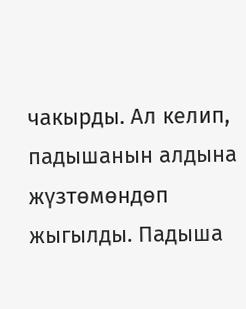чакырды. Ал келип, падышанын алдына жүзтөмөндөп жыгылды. Падыша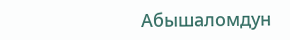Абышаломдун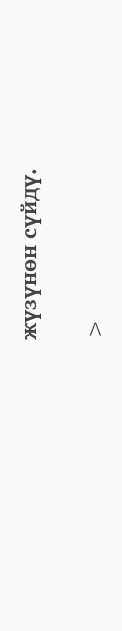жүзүнөн сүйдү.

>